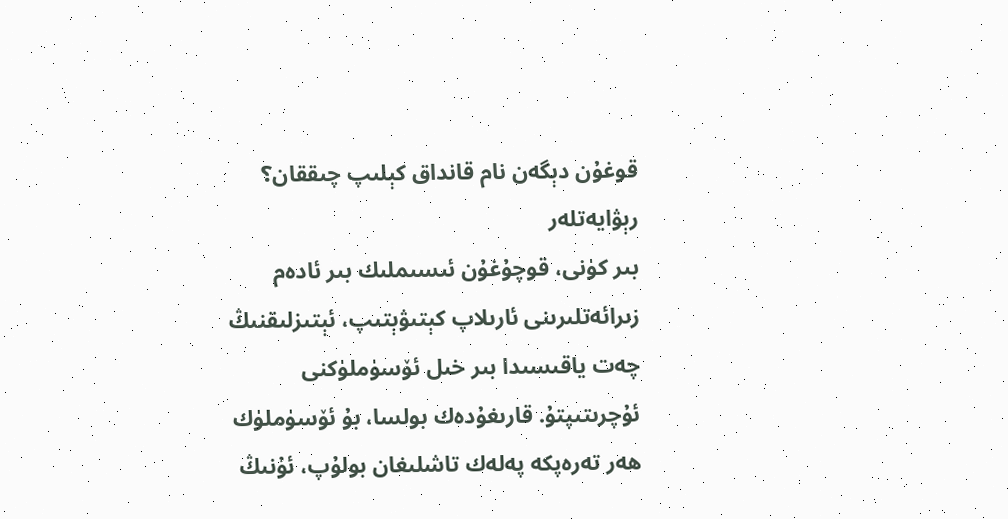قوغۇن دېگەن نام قانداق كېلىپ چىققان؟
رېۋايەتلەر
بىر كۈنى، قوچۇغۇن ئىسىملىك بىر ئادەم زىرائەتلىرىنى ئارىلاپ كېتىۋېتىپ، ئېتىزلىقنىڭ چەت ياقىسىدا بىر خىل ئۆسۈملۈكنى ئۇچرىتىپتۇ. قارىغۇدەك بولسا، بۇ ئۆسۈملۈك ھەر تەرەپكە پەلەك تاشلىغان بولۇپ، ئۇنىڭ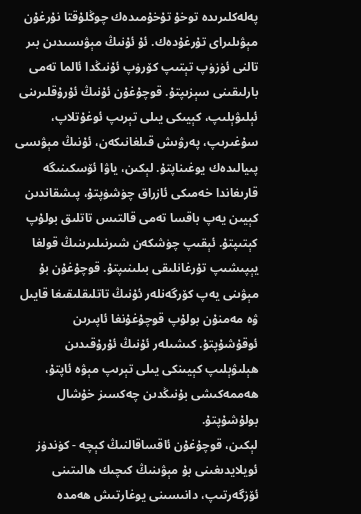پەلەكلىرىدە توخۇ تۇخۇمىدەك چوڭلۇقتا نۇرغۇن مېۋىلىراى تۇرغۇدەك. ئۇ ئۇنىڭ مېۋىسىدىن بىر تالنى ئۈزۈپ تېتىپ كۆرۈپ ئۇنىڭدا ئالما تەمى بارلىقىنى سېزىپتۇ. قوچۇغۇن ئۇنىڭ ئۇرۇقلىرىنى ئېلىۋېلىپ، كېيىكى يىلى تېرىپ ئوغۇتلاپ، سۇغىرىپ، پەرۋىش قىلغانىكەن، ئۇنىڭ مېۋىسى پىيالىدەك يوغىناپتۇ. لېكىن، ياۋا ئۆسكىنىگە قارىغاندا خەمىكى ئازراق چۈشۈپتۇ، پىشقاندىن كېيىن يەپ باقسا تەمى قالتىس تاتلىق بولۇپ كېتىپتۇ. ئېقىپ چۈشكەن شىرنىلىرىنىڭ قولغا يېپىشىپ تۇرغانلىقى بىلىنىپتۇ. قوچۇغۇن بۇ مېۋىنى يەپ كۆرگەنلەر ئۇنىڭ تاتلىقلىقىغا قايىل ۋە مەمنۇن بولۇپ قوچۇغۇنغا ئاپىرىن ئوقۇشۇپتۇ. كىشىلەر ئۇنىڭ ئۇرۇقىدىن ھېلىۋېلىپ كېيىنكى يىلى تېرىپ مېۋە ئاپتۇ، ھەممەكىشى بۇنىڭدىن چەكسىز خۇشال بولۇشۇپتۇ.
لېكىن، قوچۇغۇن ئاقساقالنىڭ كېچە - كۈندۈز ئويلايدىغىنى بۇ مېۋىنىڭ كىچىك ھالىتىنى ئۆزگەرتىپ، دانىسىنى يوغارتىش ھەمدە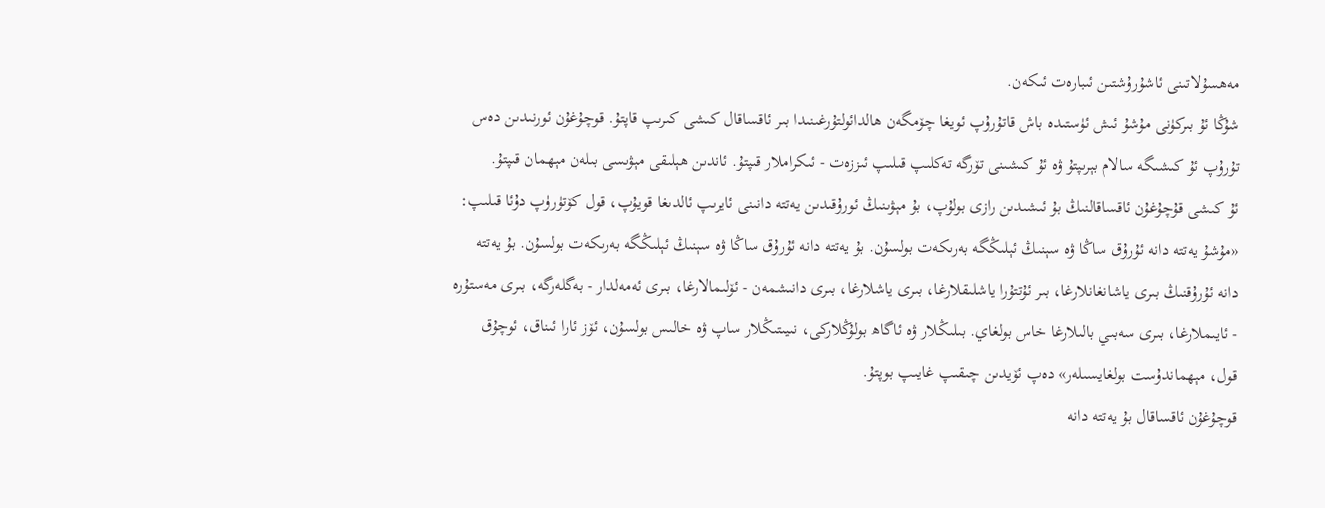مەھسۇلاتىنى ئاشۇرۇشتىن ئىبارەت ئىكەن.
شۇڭا ئۇ بىركۈنى مۇشۇ ئىش ئۈستىدە باش قاتۇرۇپ ئويغا چۆمگەن ھالدائولتۇرغىنىدا بىر ئاقساقال كىشى كىرىپ قاپتۇ. قوچۇغۇن ئورنىدىن دەس تۇرۇپ ئۇ كىشىگە سالام بېرىپتۇ ۋە ئۇ كىشىنى تۆرگە تەكلىپ قىلىپ ئىززەت - ئىكراملار قىپتۇ. ئاندىن ھېلىقى مېۋىسى بىلەن مېھمان قىپتۇ.
ئۇ كىشى قۇچۇغۇن ئاقساقالنىڭ بۇ ئىشىدىن رازى بولۇپ، بۇ مېۋىنىڭ ئورۇقىدىن يەتتە دانىنى ئايرىپ ئالدىغا قويۇپ، قول كۆتۈرۈپ دۇئا قىلىپ: «مۇشۇ يەتتە دانە ئۇرۇق ساڭا ۋە سېنىڭ ئېلىڭگە بەرىكەت بولسۇن. بۇ يەتتە دانە ئۇرۇق ساڭا ۋە سېنىڭ ئېلىڭگە بەرىكەت بولسۇن. بۇ يەتتە دانە ئۇرۇقنىڭ بىرى ياشانغانلارغا، بىر ئۇتتۇرا ياشلىقلارغا، بىرى ياشلارغا، بىرى دانىشمەن - ئۆلىمالارغا، بىرى ئەمەلدار - بەگلەرگە، بىرى مەستۇرە - ئايىملارغا، بىرى سەبىي بالىلارغا خاس بولغاي. بىلىڭلار ۋە ئاگاھ بولۇڭلاركى، نىيىتىڭلار ساپ ۋە خالىس بولسۇن، ئۆز ئارا ئىناق، ئوچۇق قول، مېھماندۇست بولغايسىلەر» دەپ ئۆيدىن چىقىپ غايىپ بوپتۇ.
قوچۇغۇن ئاقساقال بۇ يەتتە دانە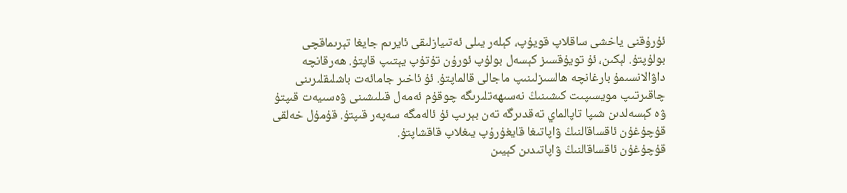ئۇرۇقنى ياخشى ساقلاپ قويۇپ، كېلەر يىلى ئەتىيازلىقى ئايرىم جايغا تېرىماقچى بولۇپتۇ. لېكىن، ئۇ تويۇقسىز كېسەل بولۇپ ئورۇن تۇتۇپ يېتىپ قاپتۇ. ھەرقانچە داۋالانسىمۇ بارغانچە ھالسىزلىنىپ ماجالى قالماپتۇ. ئۇ ئاخىر جامائەت باشلىقلىرىنى چاقىرتىپ مويسىپىت كىشىنىڭ نەسىھەتلىرىگە چوقۇم ئەمەل قىلىشىنى ۋەسىيەت قىپتۇ ۋە كېسەلدىن شىپا تاپالماي تەقدىرگە تەن بېرىپ ئۇ ئالەمگە سەپەر قىپتۇ. قۇمۇل خەلقى قۇچۇغۇن ئاقساقالنىڭ ۋاپاتىغا قايغۇرۇپ يىغلاپ قاقشاپتۇ.
قۇچۇغۇن ئاقساقالنىڭ ۋاپاتىدىن كېيىن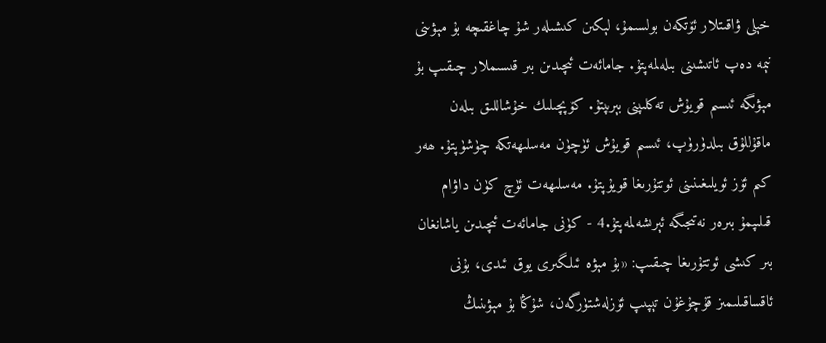خېلى ۋاقىتلار ئۆتكەن بولسىمۇ، لېكىن كىشىلەر شۇ چاغقىچە بۇ مېۋىنى نېمە دەپ ئاتىشىنى بىلەلمەپتۇ. جامائەت ئىچىدىن بىر قىسىملار چىقىپ بۇ مېۋىگە ئىسىم قويۇش تەكلىپنى بېرىپتۇ. كۆپچىلىك خۇشاللىق بىلەن ماقۇللۇق بىلدۈرۈپ، ئىسىم قويۇش ئۈچۈن مەسلىھەتكە چۈشۈپتۇ. ھەر كىم ئۆز ئويلىغىنىنى ئوتتۇرىغا قويۇپتۇ. مەسلىھەت ئۈچ كۈن داۋام قىلىپمۇ بىرەر نەتىجىگە ئېرىشەلمەپتۇ.4 - كۈنى جامائەت ئىچىدىن ياشانغان بىر كىشى ئوتتۇرىغا چىقىپ: «بۇ مېۋە ئىلگىرى يوق ئىدى، بۇنى ئاقساقىلىمىز قۇچۇغۇن تېپىپ ئۆزلەشتۈرگەن، شۇڭا بۇ مېۋىنىڭ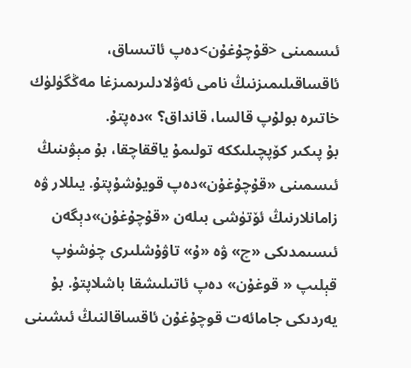ئىسمىنى <قۇچۇغۇن>دەپ ئاتىساق، ئاقساقىلىمىزنىڭ نامى ئەۋلادلىرىمىزغا مەڭگۈلۈك خاتىرە بولۇپ قالسا، قانداق؟ »دەپتۇ.
بۇ پىكىر كۆپچىلىككە تولىمۇ ياققاچقا، بۇ مېۋىنىڭ ئىسمىنى «قۇچۇغۇن»دەپ قويۇشۇپتۇ. يىللار ۋە زامانلارنىڭ ئۆتۈشى بىلەن «قۇچۇغۇن»دېگەن ئىسىمدىكى «چ» ۋە «ۇ» تاۋۇشلىرى چۈشۈپ قېلىپ « قوغۇن» دەپ ئاتىلىشقا باشلاپتۇ. بۇ يەردىكى جامائەت قوچۇغۇن ئاقساقالنىڭ ئىشىنى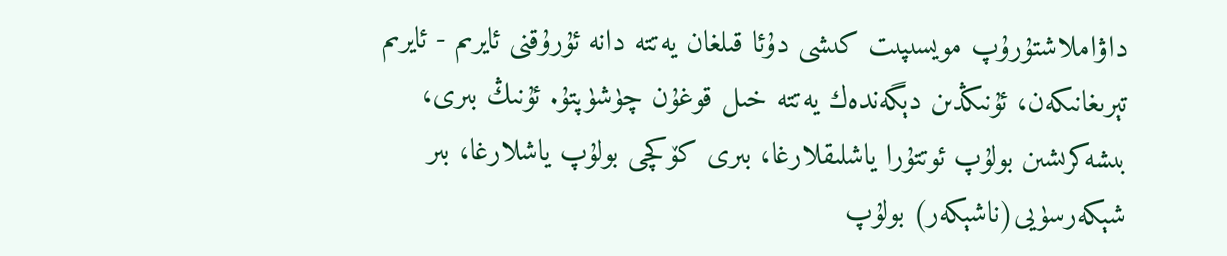داۋاملاشتۇرۇپ مويسىپىت كىشى دۇئا قىلغان يەتتە دانە ئۇرۇقنى ئايرىم - ئايرىم تېرىغانىكەن، ئۇنىڭدىن دېگەندەك يەتتە خىل قوغۇن چۈشۈپتۇ. ئۇنىڭ بىرى، بىشەكرىشىن بولۇپ ئوتتۇرا ياشلىقلارغا، بىرى كۆكچى بولۇپ ياشلارغا، بىر شېكەرسۈيى(ناشېكەر) بولۇپ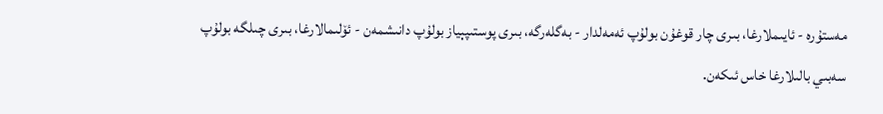مەستۇرە - ئايىملارغا، بىرى چار قوغۇن بولۇپ ئەمەلدار - بەگلەرگە، بىرى پوستىپېياز بولۇپ دانىشمەن - ئۆلىمالارغا، بىرى چىلگە بولۇپ سەبىي بالىلارغا خاس ئىكەن.